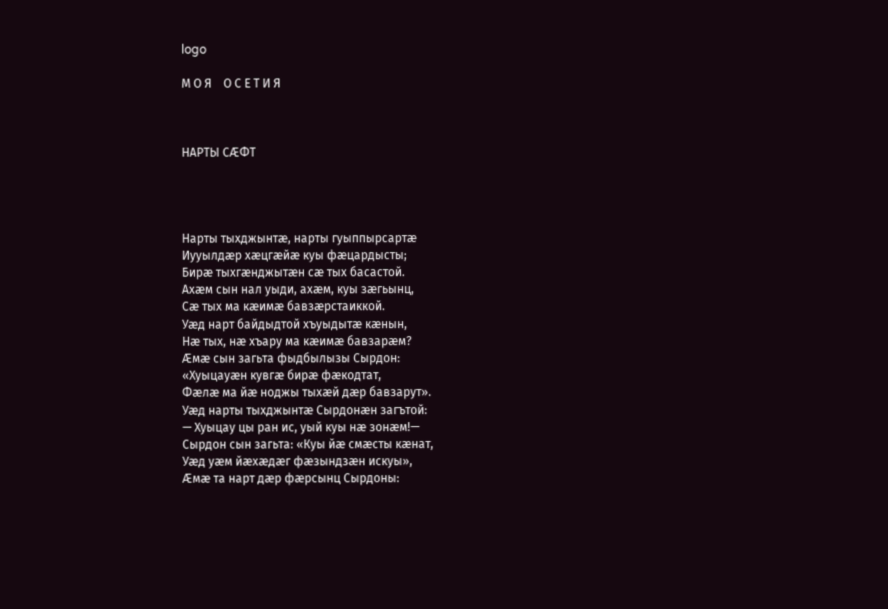logo

М О Я    О С Е Т И Я



НАРТЫ СÆФТ




Нарты тыхджынтæ, нарты гуыппырсартæ
Иууылдæр хæцгæйæ куы фæцардысты;
Бирæ тыхгæнджытæн сæ тых басастой.
Ахæм сын нал уыди, ахæм, куы зæгьынц,
Сæ тых ма кæимæ бавзæрстаиккой.
Уæд нарт байдыдтой хъуыдытæ кæнын,
Нæ тых, нæ хъару ма кæимæ бавзарæм?
Æмæ сын загьта фыдбылызы Сырдон:
«Хуыцауæн кувгæ бирæ фæкодтат,
Фæлæ ма йæ ноджы тыхæй дæр бавзарут».
Уæд нарты тыхджынтæ Сырдонæн загътой:
— Хуыцау цы ран ис, уый куы нæ зонæм!—
Сырдон сын загьта: «Куы йæ смæсты кæнат,
Уæд уæм йæхæдæг фæзындзæн искуы»,
Æмæ та нарт дæр фæрсынц Сырдоны: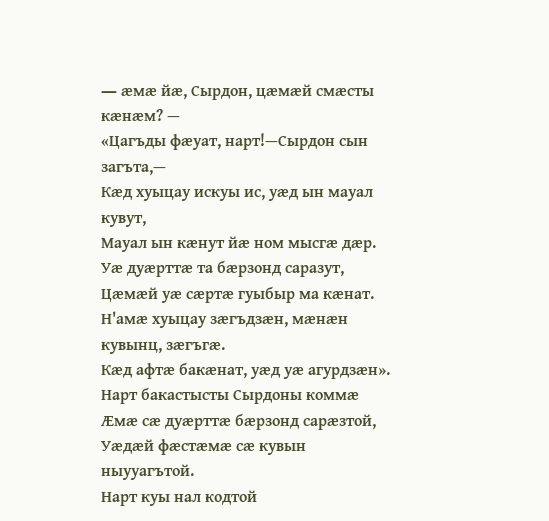— æмæ йæ, Сырдон, цæмæй смæсты кæнæм? —
«Цагъды фæуат, нарт!—Сырдон сын загъта,—
Кæд хуыцау искуы ис, уæд ын мауал кувут,
Мауал ын кæнут йæ ном мысгæ дæр.
Уæ дуæрттæ та бæрзонд саразут,
Цæмæй уæ сæртæ гуыбыр ма кæнат.
Н'амæ хуыцау зæгъдзæн, мæнæн кувынц, зæгъгæ.
Кæд афтæ бакæнат, уæд уæ агурдзæн».
Нарт бакастысты Сырдоны коммæ
Æмæ сæ дуæрттæ бæрзонд сарæзтой,
Уæдæй фæстæмæ сæ кувын ныууагътой.
Нарт куы нал кодтой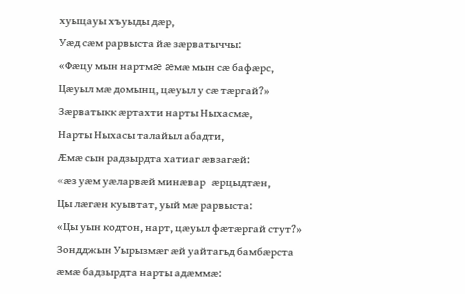хуыцауы хъуыды дæр,
Уæд сæм рарвыста йæ зæрватыччы:
«Фæцу мын нартмæ æмæ мын сæ бафæрс,
Цæуыл мæ домынц, цæуыл у сæ тæргай?»
Зæрватыкк æртахти нарты Ныхасмæ,
Нарты Ныхасы талайыл абадти,
Æмæ сын радзырдта хатиаг æвзагæй:
«æз уæм уæларвæй минæвар   æрцыдтæн,
Цы лæгæн куывтат, уый мæ рарвыста:
«Цы уын кодтон, нарт, цæуыл фæтæргай стут?»
Зондджын Уырызмæг æй уайтагьд бамбæрста
æмæ бадзырдта нарты адæммæ: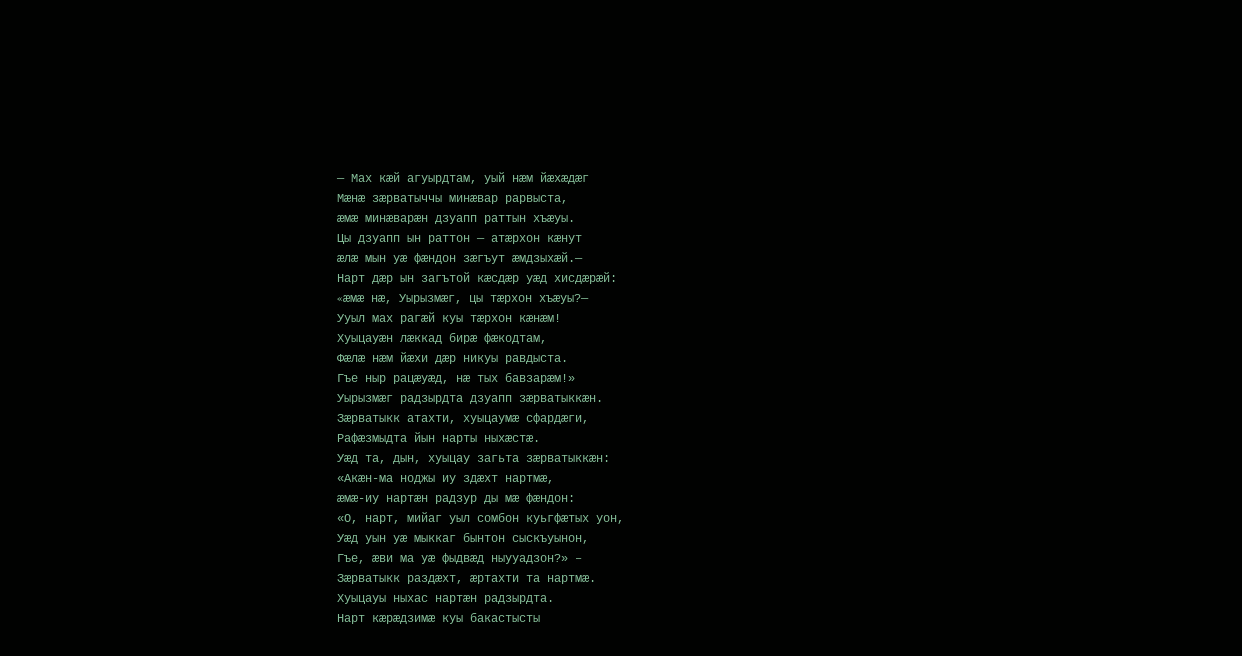— Мах кæй агуырдтам, уый нæм йæхæдæг
Мæнæ зæрватыччы минæвар рарвыста,
æмæ минæварæн дзуапп раттын хъæуы.
Цы дзуапп ын раттон — атæрхон кæнут
æлæ мын уæ фæндон зæгъут æмдзыхæй.—
Нарт дæр ын загътой кæсдæр уæд хисдæрæй:
«æмæ нæ, Уырызмæг, цы тæрхон хъæуы?—
Ууыл мах рагæй куы тæрхон кæнæм!
Хуыцауæн лæккад бирæ фæкодтам,
Фæлæ нæм йæхи дæр никуы равдыста.
Гъе ныр рацæуæд, нæ тых бавзарæм!»
Уырызмæг радзырдта дзуапп зæрватыккæн.
Зæрватыкк атахти, хуыцаумæ сфардæги,
Рафæзмыдта йын нарты ныхæстæ.
Уæд та, дын, хуыцау загьта зæрватыккæн:
«Акæн-ма ноджы иу здæхт нартмæ,
æмæ-иу нартæн радзур ды мæ фæндон:
«О, нарт, мийаг уыл сомбон куьгфæтых уон,
Уæд уын уæ мыккаг бынтон сыскъуынон,
Гъе, æви ма уæ фыдвæд ныууадзон?» –
Зæрватыкк раздæхт, æртахти та нартмæ.
Хуыцауы ныхас нартæн радзырдта.
Нарт кæрæдзимæ куы бакастысты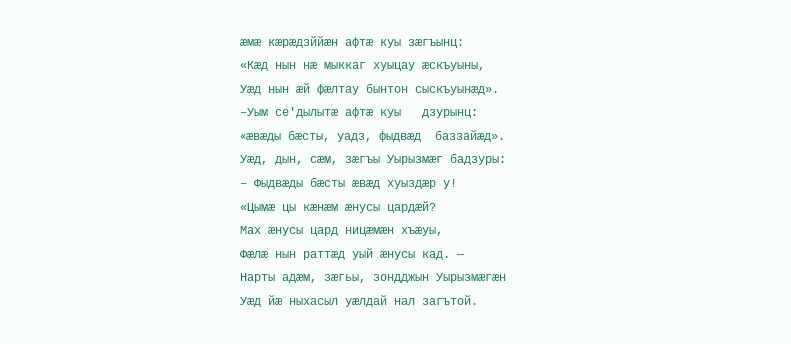æмæ кæрæдзййæн афтæ куы зæгъынц:
«Кæд нын нæ мыккаг хуыцау æскъуыны,
Уæд нын æй фæлтау бынтон сыскъуынæд».
–Уым се'дылытæ афтæ куы   дзурынц:
«æвæды бæсты, уадз, фыдвæд  баззайæд».
Уæд, дын, сæм, зæгъы Уырызмæг бадзуры:
– Фыдвæды бæсты æвæд хуыздæр у!
«Цымæ цы кæнæм æнусы цардæй?
Мах æнусы цард ницæмæн хъæуы,
Фæлæ нын раттæд уый æнусы кад. —
Нарты адæм, зæгьы, зондджын Уырызмæгæн
Уæд йæ ныхасыл уæлдай нал загътой.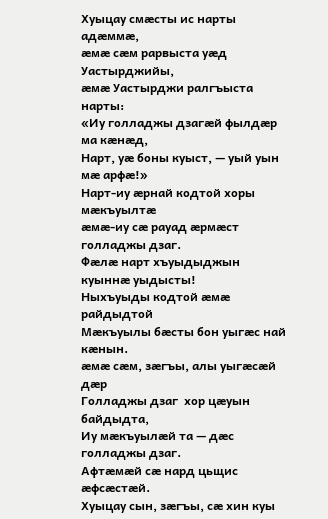Хуыцау смæсты ис нарты адæммæ,
æмæ сæм рарвыста уæд Уастырджийы,
æмæ Уастырджи ралгъыста нарты:
«Иу голладжы дзагæй фылдæр ма кæнæд,
Нарт, уæ боны куыст, — уый уын мæ арфæ!»
Нарт-иу æрнай кодтой хоры мæкъуылтæ
æмæ-иу сæ рауад æрмæст голладжы дзаг.
Фæлæ нарт хъуыдыджын куыннæ уыдысты!
Ныхъуыды кодтой æмæ райдыдтой
Мæкъуылы бæсты бон уыгæс най кæнын.
æмæ сæм, зæгъы, алы уыгæсæй дæр
Голладжы дзаг  хор цæуын байдыдта,
Иу мæкъуылæй та — дæс голладжы дзаг.
Афтæмæй сæ нард цьщис æфсæстæй.
Хуыцау сын, зæгъы, сæ хин куы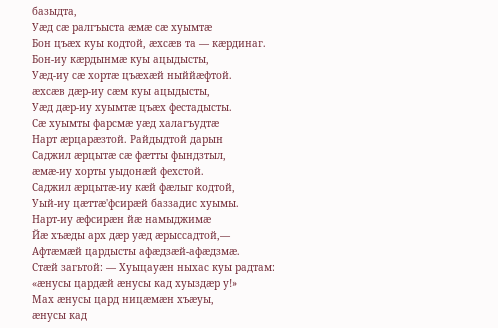базыдта,
Уæд сæ ралгъыста æмæ сæ хуымтæ
Бон цъæх куы кодтой, æхсæв та — кæрдинаг.
Бон-иу кæрдынмæ куы ацыдысты,
Уæд-иу сæ хортæ цъæхæй ныййæфтой.
æхсæв дæр-иу сæм куы ацыдысты,
Уæд дæр-иу хуымтæ цъæх фестадысты.
Сæ хуымты фарсмæ уæд халагъудтæ
Нарт æрцарæзтой. Райдыдтой дарын
Саджил æрцытæ сæ фæтты фындзтыл,
æмæ-иу хорты уыдонæй фехстой.
Саджил æрцытæ-иу кæй фæлыг кодтой,
Уый-иу цæттæ'фсирæй баззадис хуымы.
Нарт-иу æфсирæн йæ намыджимæ
Йæ хъæды арх дæр уæд æрыссадтой,—
Афтæмæй цардысты афæдзæй-афæдзмæ.
Стæй загьтой: — Хуыцауæн ныхас куы радтам:
«æнусы цардæй æнусы кад хуыздæр у!»
Мах æнусы цард ницæмæн хъæуы,
æнусы кад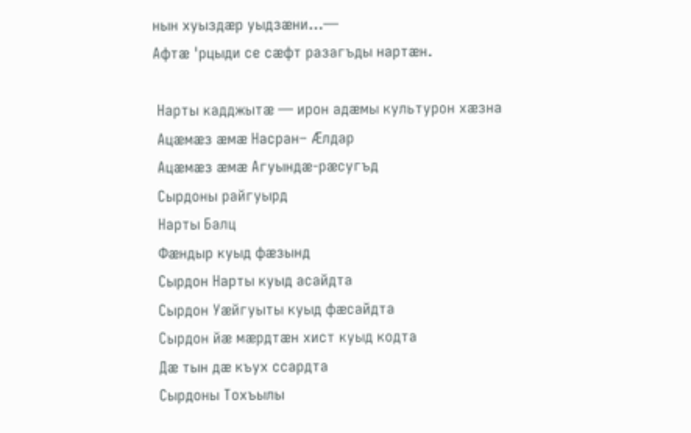нын хуыздæр уыдзæни...—
Афтæ 'рцыди се сæфт разагъды нартæн.

 Нарты кадджытæ — ирон адæмы культурон хæзна
 Ацæмæз æмæ Насран– Æлдар
 Ацæмæз æмæ Агуындæ-рæсугъд
 Сырдоны райгуырд
 Нарты Балц
 Фæндыр куыд фæзынд
 Сырдон Нарты куыд асайдта
 Сырдон Уæйгуыты куыд фæсайдта
 Сырдон йæ мæрдтæн хист куыд кодта
 Дæ тын дæ къух ссардта
 Сырдоны Тохъылы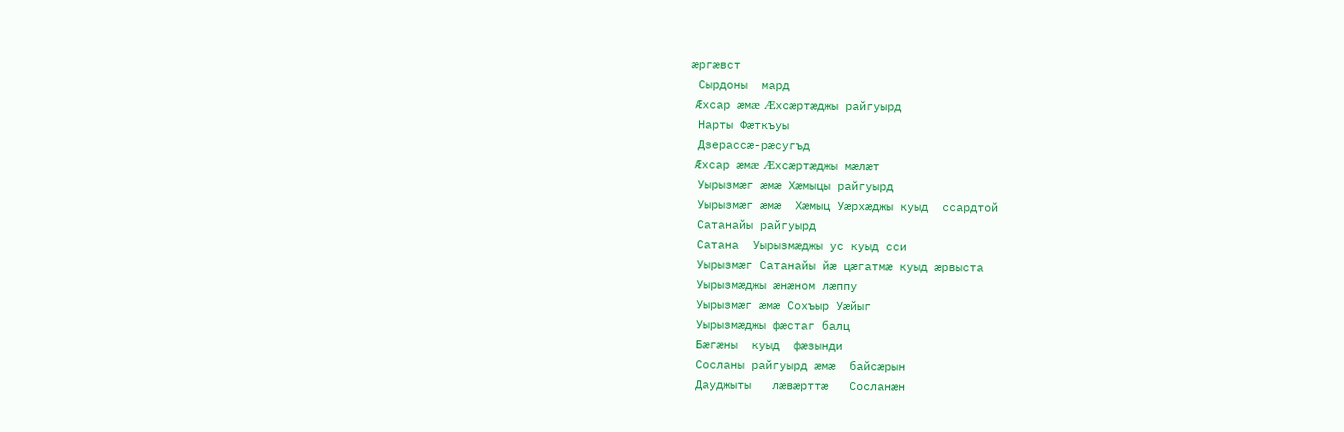æргæвст
 Сырдоны  мард
 Æхсар æмæ Æхсæртæджы райгуырд
 Нарты Фæткъуы
 Дзерассæ-рæсугъд
 Æхсар æмæ Æхсæртæджы мæлæт
 Уырызмæг æмæ Хæмыцы райгуырд
 Уырызмæг æмæ  Хæмыц Уæрхæджы куыд  ссардтой
 Сатанайы райгуырд
 Сатана  Уырызмæджы ус куыд сси
 Уырызмæг Сатанайы йæ цæгатмæ куыд æрвыста
 Уырызмæджы æнæном лæппу
 Уырызмæг æмæ Сохъыр Уæйыг
 Уырызмæджы фæстаг балц
 Бæгæны  куыд  фæзынди
 Сосланы райгуырд æмæ  байсæрын
 Дауджыты   лæвæрттæ   Сосланæн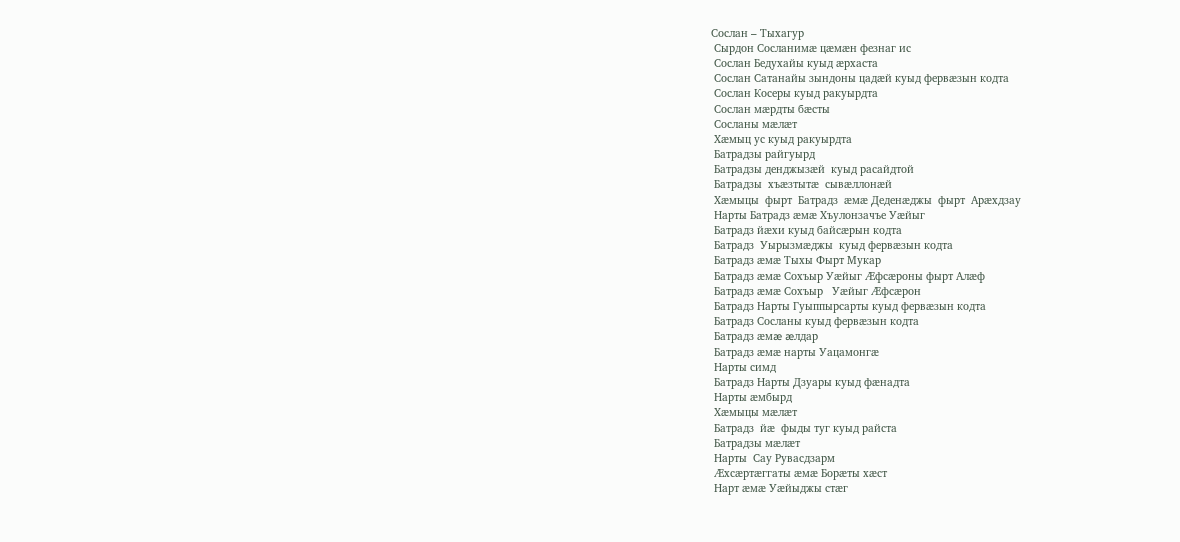Сослан – Тыхагур
 Сырдон Сосланимæ цæмæн фезнаг ис
 Сослан Бедухайы куыд æрхаста
 Сослан Сатанайы зындоны цадæй куыд фервæзын кодта
 Сослан Косеры куыд ракуырдта
 Сослан мæрдты бæсты
 Сосланы мæлæт
 Хæмыц ус куыд ракуырдта
 Батрадзы райгуырд
 Батрадзы денджызæй  куыд расайдтой
 Батрадзы  хъæзтытæ  сывæллонæй
 Хæмыцы  фырт  Батрадз  æмæ Деденæджы  фырт  Арæхдзау
 Нарты Батрадз æмæ Хъулонзачъе Уæйыг
 Батрадз йæхи куыд байсæрын кодта
 Батрадз  Уырызмæджы  куыд фервæзын кодта
 Батрадз æмæ Тыхы Фырт Мукар
 Батрадз æмæ Сохъыр Уæйыг Æфсæроны фырт Алæф
 Батрадз æмæ Сохъыр   Уæйыг Æфсæрон
 Батрадз Нарты Гуыппырсарты куыд фервæзын кодта
 Батрадз Сосланы куыд фервæзын кодта
 Батрадз æмæ æлдар
 Батрадз æмæ нарты Уацамонгæ
 Нарты симд
 Батрадз Нарты Дзуары куыд фæнадта
 Нарты æмбырд
 Хæмыцы мæлæт
 Батрадз  йæ  фыды туг куыд райста
 Батрадзы мæлæт
 Нарты  Сау Рувасдзарм
 Æхсæртæггаты æмæ Борæты хæст
 Нарт æмæ Уæйыджы стæг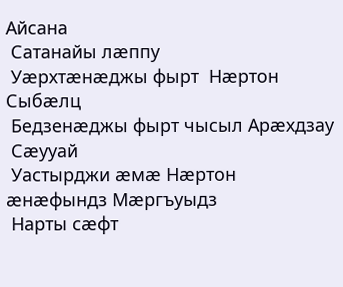Айсана
 Сатанайы лæппу
 Уæрхтæнæджы фырт  Нæртон  Сыбæлц
 Бедзенæджы фырт чысыл Арæхдзау
 Сæууай
 Уастырджи æмæ Нæртон æнæфындз Мæргъуыдз
 Нарты сæфт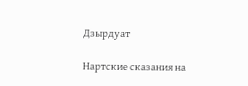Дзырдуат

Нартские сказания на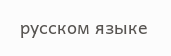русском языке